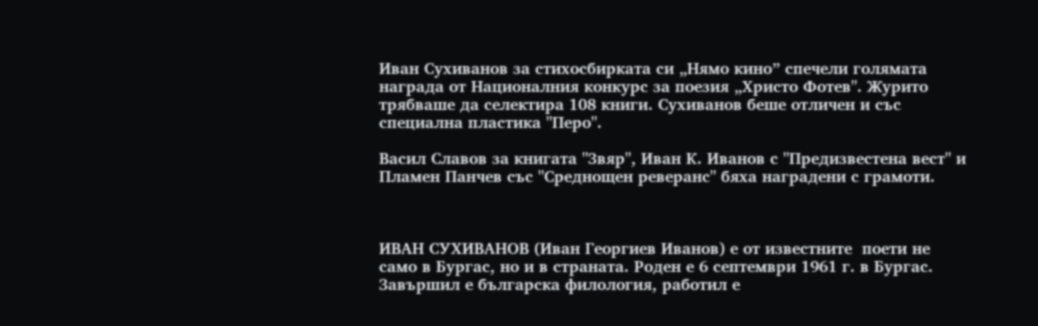Иван Сухиванов за стихосбирката си „Нямо кино” спечели голямата награда от Националния конкурс за поезия „Христо Фотев". Журито трябваше да селектира 108 книги. Сухиванов беше отличен и със специална пластика "Перо".

Васил Славов за книгата "Звяр", Иван К. Иванов с "Предизвестена вест" и Пламен Панчев със "Среднощен реверанс" бяха наградени с грамоти.



ИВАН СУХИВАНОВ (Иван Георгиев Иванов) е от известните  поети не само в Бургас, но и в страната. Роден е 6 септември 1961 г. в Бургас. Завършил е българска филология, работил е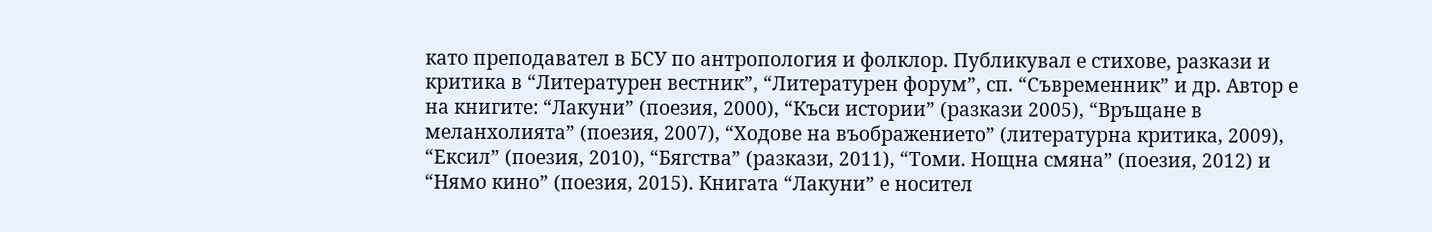като преподавател в БСУ по антропология и фолклор. Публикувал е стихове, разкази и критика в “Литературен вестник”, “Литературен форум”, сп. “Съвременник” и др. Автор е на книгите: “Лакуни” (поезия, 2000), “Къси истории” (разкази 2005), “Връщане в меланхолията” (поезия, 2007), “Ходове на въображението” (литературна критика, 2009), “Ексил” (поезия, 2010), “Бягства” (разкази, 2011), “Томи. Нощна смяна” (поезия, 2012) и “Нямо кино” (поезия, 2015). Книгата “Лакуни” е носител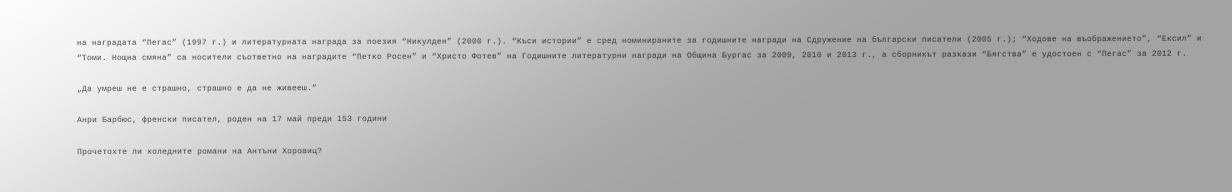на наградата “Пегас” (1997 г.) и литературната награда за поезия “Никулден” (2000 г.). “Къси истории” е сред номинираните за годишните награди на Сдружение на български писатели (2005 г.); “Ходове на въображението”, “Ексил” и “Томи. Нощна смяна” са носители съответно на наградите “Петко Росен” и “Христо Фотев” на Годишните литературни награди на Община Бургас за 2009, 2010 и 2013 г., а сборникът разкази “Бягства” е удостоен с “Пегас” за 2012 г.

„Да умреш не е страшно, страшно е да не живееш.”

Анри Барбюс, френски писател, роден на 17 май преди 153 години

Прочетохте ли коледните романи на Антъни Хоровиц?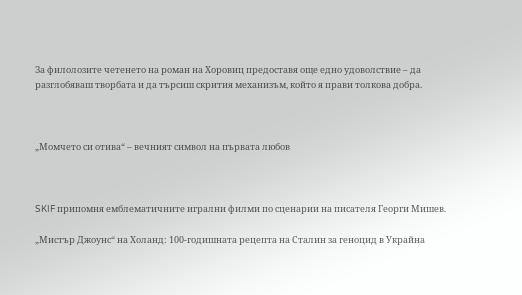За филолозите четенето на роман на Хоровиц предоставя още едно удоволствие – да разглобяваш творбата и да търсиш скрития механизъм, който я прави толкова добра.



„Момчето си отива“ – вечният символ на първата любов



SKIF припомня емблематичните игрални филми по сценарии на писателя Георги Мишев.

„Мистър Джоунс“ на Холанд: 100-годишната рецепта на Сталин за геноцид в Украйна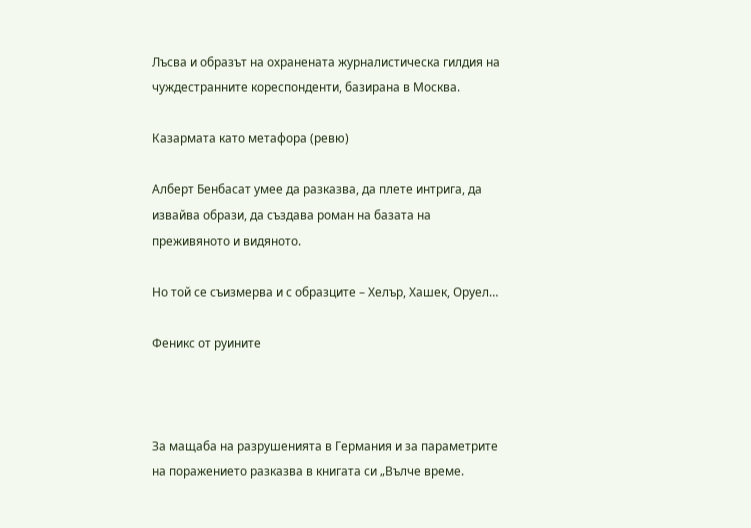Лъсва и образът на охранената журналистическа гилдия на чуждестранните кореспонденти, базирана в Москва.

Казармата като метафора (ревю)

Алберт Бенбасат умее да разказва, да плете интрига, да извайва образи, да създава роман на базата на преживяното и видяното.

Но той се съизмерва и с образците – Хелър, Хашек, Оруел…

Феникс от руините



За мащаба на разрушенията в Германия и за параметрите на поражението разказва в книгата си „Вълче време.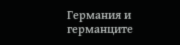Германия и германците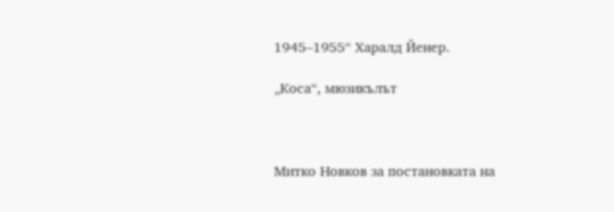1945–1955“ Харалд Йенер.

„Коса“, мюзикълът



Митко Новков за постановката на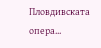Пловдивската опера...